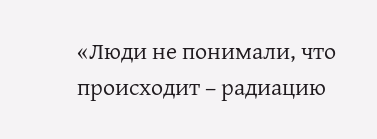«Люди не понимали, что происходит – радиацию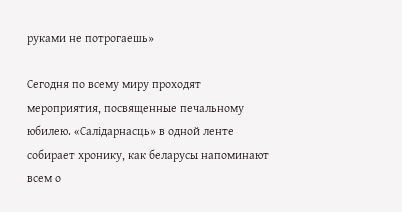руками не потрогаешь»

Сегодня по всему миру проходят мероприятия, посвященные печальному юбилею. «Салідарнасць» в одной ленте собирает хронику, как беларусы напоминают всем о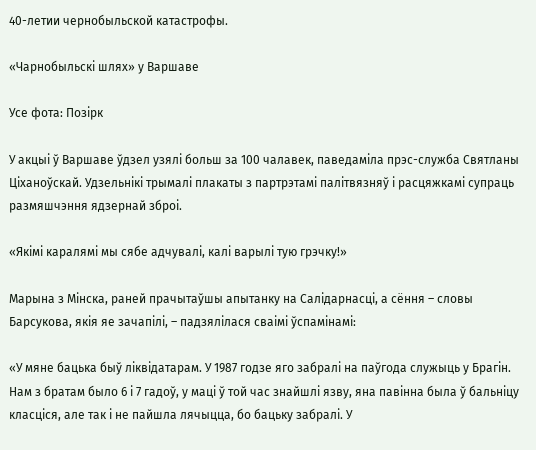40-летии чернобыльской катастрофы.

«Чарнобыльскі шлях» у Варшаве

Усе фота: Позірк

У акцыі ў Варшаве ўдзел узялі больш за 100 чалавек, паведаміла прэс-служба Святланы Ціханоўскай. Удзельнікі трымалі плакаты з партрэтамі палітвязняў і расцяжкамі супраць размяшчэння ядзернай зброі.

«Якімі каралямі мы сябе адчувалі, калі варылі тую грэчку!»

Марына з Мінска, раней прачытаўшы апытанку на Салідарнасці, а сёння – словы Барсукова, якія яе зачапілі, – падзялілася сваімі ўспамінамі:

«У мяне бацька быў ліквідатарам. У 1987 годзе яго забралі на паўгода служыць у Брагін. Нам з братам было 6 і 7 гадоў, у маці ў той час знайшлі язву, яна павінна была ў бальніцу класціся, але так і не пайшла лячыцца, бо бацьку забралі. У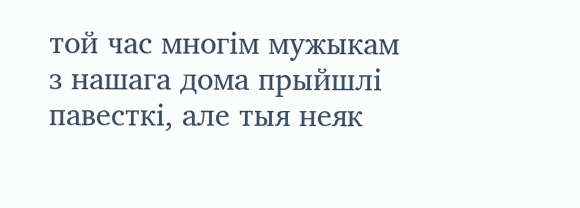той час многім мужыкам з нашага дома прыйшлі павесткі, але тыя неяк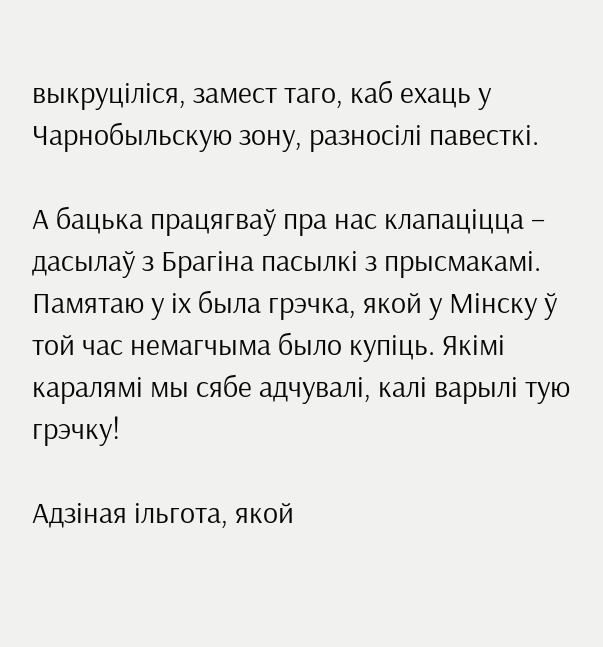выкруціліся, замест таго, каб ехаць у Чарнобыльскую зону, разносілі павесткі.

А бацька працягваў пра нас клапаціцца – дасылаў з Брагіна пасылкі з прысмакамі. Памятаю у іх была грэчка, якой у Мінску ў той час немагчыма было купіць. Якімі каралямі мы сябе адчувалі, калі варылі тую грэчку!

Адзіная ільгота, якой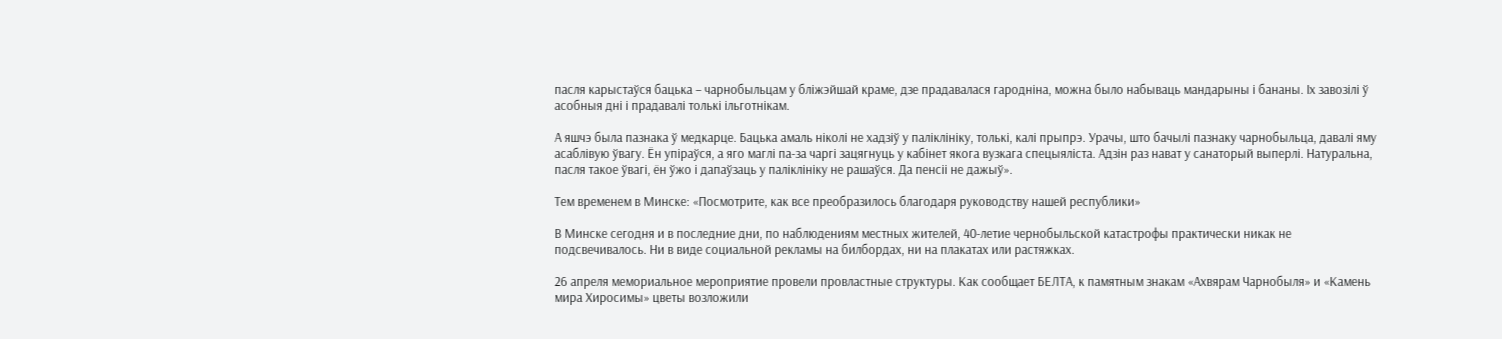пасля карыстаўся бацька – чарнобыльцам у бліжэйшай краме, дзе прадавалася гародніна, можна было набываць мандарыны і бананы. Іх завозілі ў асобныя дні і прадавалі толькі ільготнікам.

А яшчэ была пазнака ў медкарце. Бацька амаль ніколі не хадзіў у паліклініку, толькі, калі прыпрэ. Урачы, што бачылі пазнаку чарнобыльца, давалі яму асаблівую ўвагу. Ён упіраўся, а яго маглі па-за чаргі зацягнуць у кабінет якога вузкага спецыяліста. Адзін раз нават у санаторый выперлі. Натуральна, пасля такое ўвагі, ён ўжо і дапаўзаць у паліклініку не рашаўся. Да пенсіі не дажыў».

Тем временем в Минске: «Посмотрите, как все преобразилось благодаря руководству нашей республики»

В Минске сегодня и в последние дни, по наблюдениям местных жителей, 40-летие чернобыльской катастрофы практически никак не подсвечивалось. Ни в виде социальной рекламы на билбордах, ни на плакатах или растяжках.

26 апреля мемориальное мероприятие провели провластные структуры. Как сообщает БЕЛТА, к памятным знакам «Ахвярам Чарнобыля» и «Камень мира Хиросимы» цветы возложили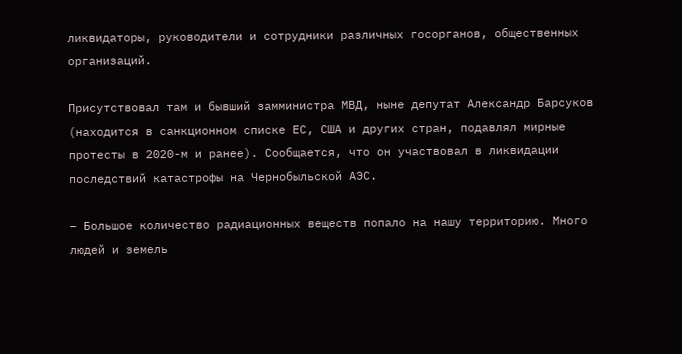ликвидаторы, руководители и сотрудники различных госорганов, общественных организаций.

Присутствовал там и бывший замминистра МВД, ныне депутат Александр Барсуков (находится в санкционном списке ЕС, США и других стран, подавлял мирные протесты в 2020-м и ранее). Сообщается, что он участвовал в ликвидации последствий катастрофы на Чернобыльской АЭС.

– Большое количество радиационных веществ попало на нашу территорию. Много людей и земель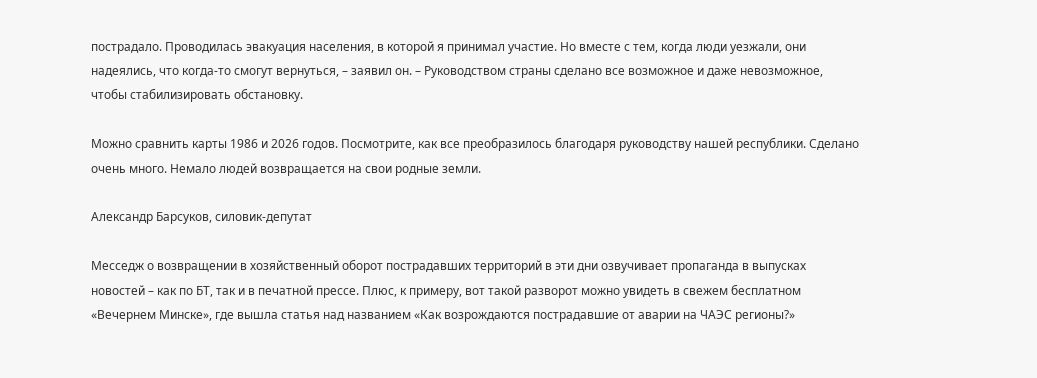пострадало. Проводилась эвакуация населения, в которой я принимал участие. Но вместе с тем, когда люди уезжали, они надеялись, что когда-то смогут вернуться, – заявил он. – Руководством страны сделано все возможное и даже невозможное, чтобы стабилизировать обстановку.

Можно сравнить карты 1986 и 2026 годов. Посмотрите, как все преобразилось благодаря руководству нашей республики. Сделано очень много. Немало людей возвращается на свои родные земли.

Александр Барсуков, силовик-депутат

Месседж о возвращении в хозяйственный оборот пострадавших территорий в эти дни озвучивает пропаганда в выпусках новостей – как по БТ, так и в печатной прессе. Плюс, к примеру, вот такой разворот можно увидеть в свежем бесплатном «Вечернем Минске», где вышла статья над названием «Как возрождаются пострадавшие от аварии на ЧАЭС регионы?»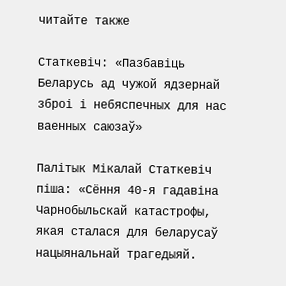читайте также

Статкевіч: «Пазбавіць Беларусь ад чужой ядзернай зброі і небяспечных для нас ваенных саюзаў»

Палітык Мікалай Статкевіч піша: «Сёння 40-я гадавіна Чарнобыльскай катастрофы, якая сталася для беларусаў нацыянальнай трагедыяй.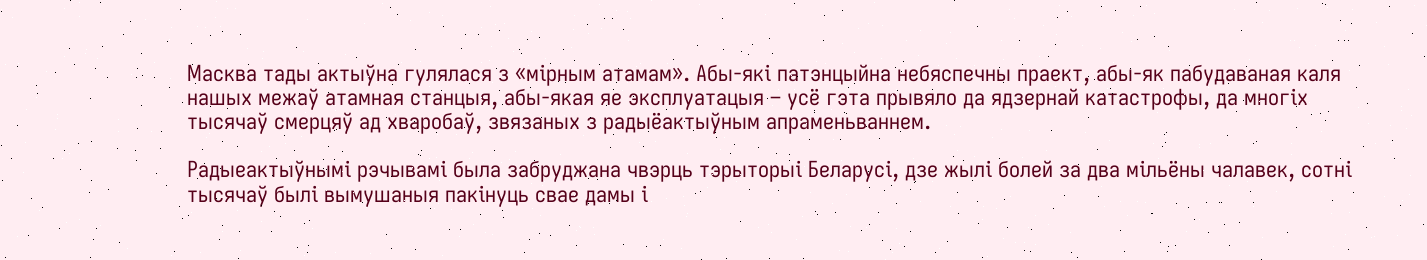Масква тады актыўна гулялася з «мірным атамам». Абы-які патэнцыйна небяспечны праект, абы-як пабудаваная каля нашых межаў атамная станцыя, абы-якая яе эксплуатацыя – усё гэта прывяло да ядзернай катастрофы, да многіх тысячаў смерцяў ад хваробаў, звязаных з радыёактыўным апраменьваннем.

Радыеактыўнымі рэчывамі была забруджана чвэрць тэрыторыі Беларусі, дзе жылі болей за два мільёны чалавек, сотні тысячаў былі вымушаныя пакінуць свае дамы і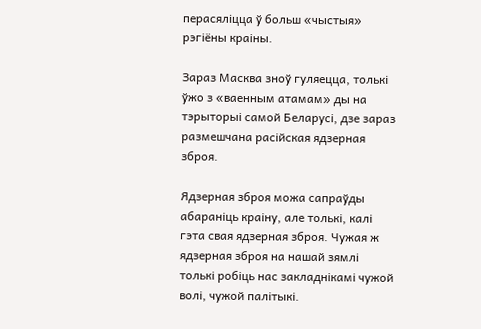перасяліцца ў больш «чыстыя» рэгіёны краіны.

Зараз Масква зноў гуляецца, толькі ўжо з «ваенным атамам» ды на тэрыторыі самой Беларусі, дзе зараз размешчана расійская ядзерная зброя.

Ядзерная зброя можа сапраўды абараніць краіну, але толькі, калі гэта свая ядзерная зброя. Чужая ж ядзерная зброя на нашай зямлі толькі робіць нас закладнікамі чужой волі, чужой палітыкі.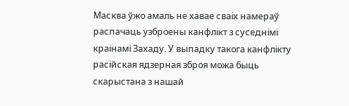Масква ўжо амаль не хавае сваіх намераў распачаць узброены канфлікт з суседнімі краінамі Захаду. У выпадку такога канфлікту расійская ядзерная зброя можа быць скарыстана з нашай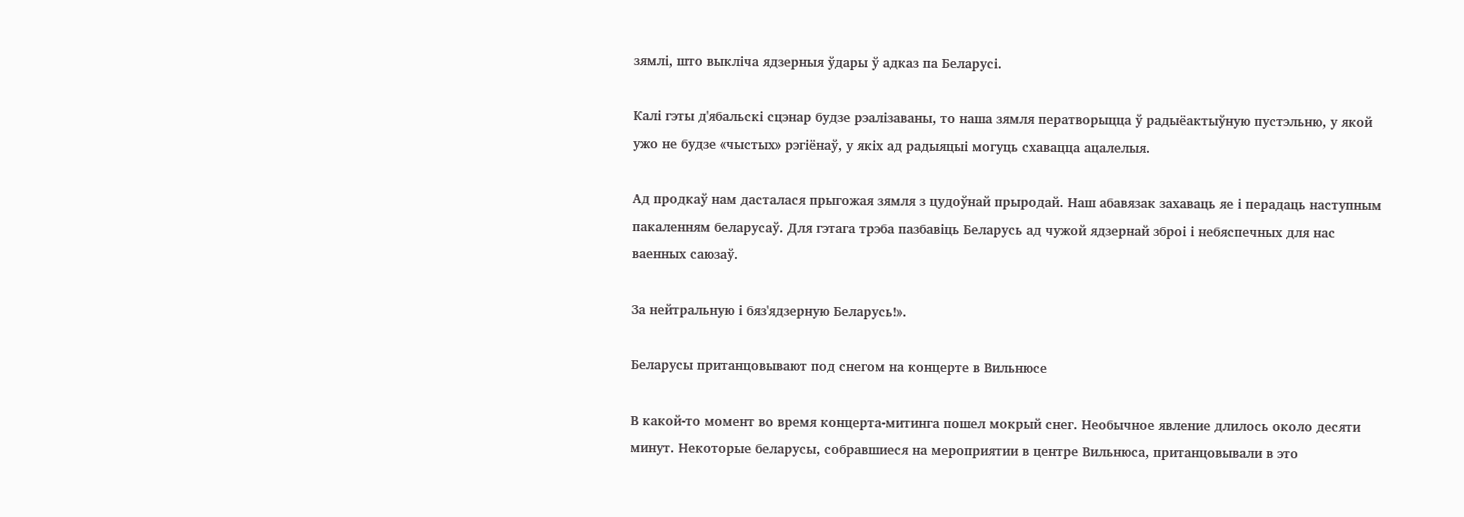зямлі, што выкліча ядзерныя ўдары ў адказ па Беларусі.

Калі гэты д'ябальскі сцэнар будзе рэалізаваны, то наша зямля ператворыцца ў радыёактыўную пустэльню, у якой ужо не будзе «чыстых» рэгіёнаў, у якіх ад радыяцыі могуць схавацца ацалелыя.

Ад продкаў нам дасталася прыгожая зямля з цудоўнай прыродай. Наш абавязак захаваць яе і перадаць наступным пакаленням беларусаў. Для гэтага трэба пазбавіць Беларусь ад чужой ядзернай зброі і небяспечных для нас ваенных саюзаў.

За нейтральную і бяз'ядзерную Беларусь!».

Беларусы пританцовывают под снегом на концерте в Вильнюсе

В какой-то момент во время концерта-митинга пошел мокрый снег. Необычное явление длилось около десяти минут. Некоторые беларусы, собравшиеся на мероприятии в центре Вильнюса, пританцовывали в это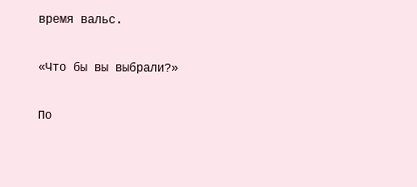время вальс.

«Что бы вы выбрали?»

По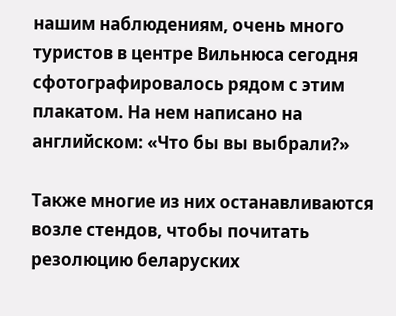нашим наблюдениям, очень много туристов в центре Вильнюса сегодня сфотографировалось рядом с этим плакатом. На нем написано на английском: «Что бы вы выбрали?»

Также многие из них останавливаются возле стендов, чтобы почитать резолюцию беларуских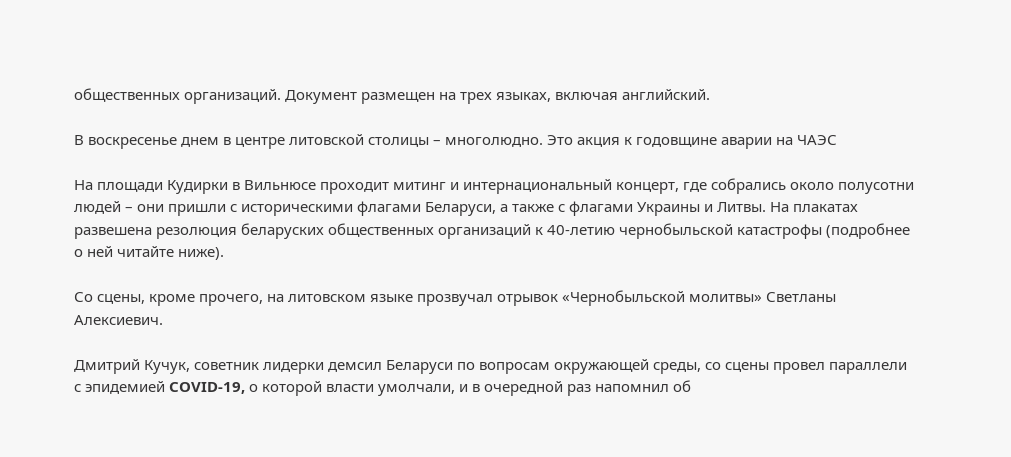общественных организаций. Документ размещен на трех языках, включая английский.

В воскресенье днем в центре литовской столицы – многолюдно. Это акция к годовщине аварии на ЧАЭС

На площади Кудирки в Вильнюсе проходит митинг и интернациональный концерт, где собрались около полусотни людей – они пришли с историческими флагами Беларуси, а также с флагами Украины и Литвы. На плакатах развешена резолюция беларуских общественных организаций к 40-летию чернобыльской катастрофы (подробнее о ней читайте ниже).

Со сцены, кроме прочего, на литовском языке прозвучал отрывок «Чернобыльской молитвы» Светланы Алексиевич.

Дмитрий Кучук, советник лидерки демсил Беларуси по вопросам окружающей среды, со сцены провел параллели с эпидемией COVID-19, о которой власти умолчали, и в очередной раз напомнил об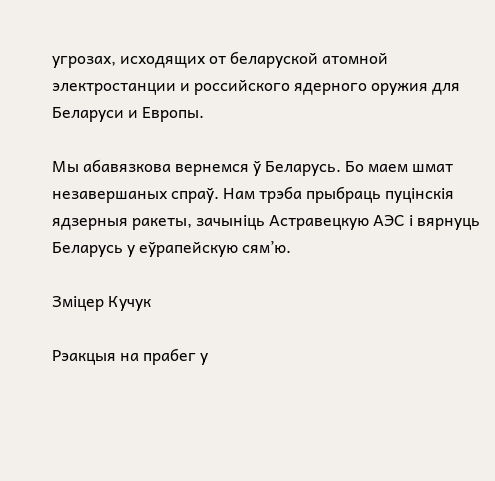угрозах, исходящих от беларуской атомной электростанции и российского ядерного оружия для Беларуси и Европы.

Мы абавязкова вернемся ў Беларусь. Бо маем шмат незавершаных спраў. Нам трэба прыбраць пуцінскія ядзерныя ракеты, зачыніць Астравецкую АЭС і вярнуць Беларусь у еўрапейскую сям’ю.

Зміцер Кучук

Рэакцыя на прабег у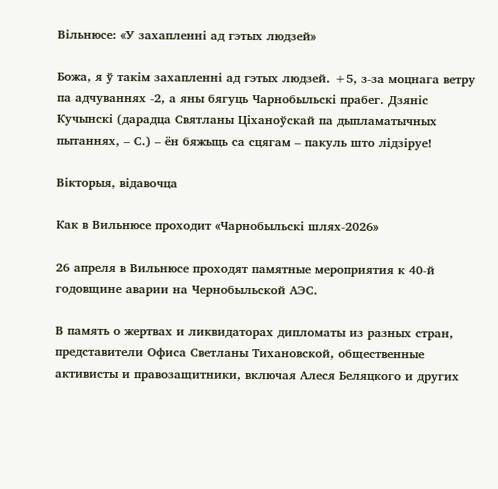Вільнюсе: «У захапленні ад гэтых людзей»

Божа, я ў такім захапленні ад гэтых людзей. +5, з-за моцнага ветру па адчуваннях -2, а яны бягуць Чарнобыльскі прабег. Дзяніс Кучынскі (дарадца Святланы Ціханоўскай па дыпламатычных пытаннях, – С.) – ён бяжыць са сцягам – пакуль што лідзіруе!

Вікторыя, відавочца

Как в Вильнюсе проходит «Чарнобыльскі шлях-2026»

26 апреля в Вильнюсе проходят памятные мероприятия к 40-й годовщине аварии на Чернобыльской АЭС.

В память о жертвах и ликвидаторах дипломаты из разных стран, представители Офиса Светланы Тихановской, общественные активисты и правозащитники, включая Алеся Беляцкого и других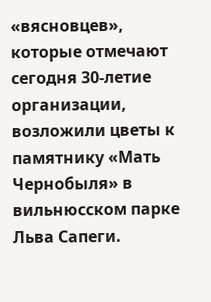«вясновцев», которые отмечают сегодня 30-летие организации, возложили цветы к памятнику «Мать Чернобыля» в вильнюсском парке Льва Сапеги.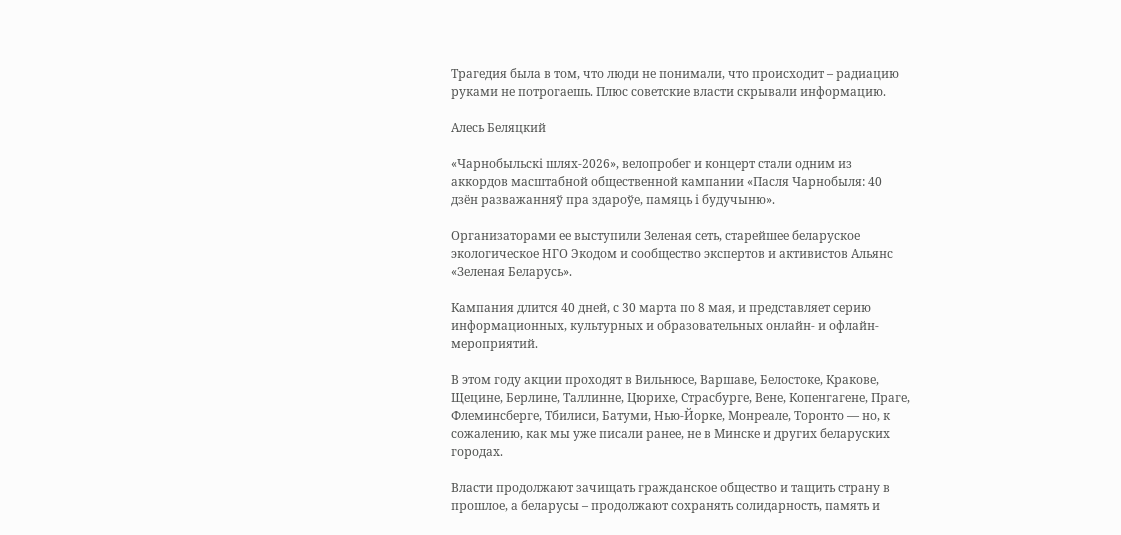Трагедия была в том, что люди не понимали, что происходит – радиацию руками не потрогаешь. Плюс советские власти скрывали информацию.

Алесь Беляцкий

«Чарнобыльскі шлях-2026», велопробег и концерт стали одним из аккордов масштабной общественной кампании «Пасля Чарнобыля: 40 дзён разважанняў пра здароўе, памяць і будучыню».

Организаторами ее выступили Зеленая сеть, старейшее беларуское экологическое НГО Экодом и сообщество экспертов и активистов Альянс «Зеленая Беларусь».

Кампания длится 40 дней, с 30 марта по 8 мая, и представляет серию информационных, культурных и образовательных онлайн- и офлайн-мероприятий.

В этом году акции проходят в Вильнюсе, Варшаве, Белостоке, Кракове, Щецине, Берлине, Таллинне, Цюрихе, Страсбурге, Вене, Копенгагене, Праге, Флеминсберге, Тбилиси, Батуми, Нью-Йорке, Монреале, Торонто — но, к сожалению, как мы уже писали ранее, не в Минске и других беларуских городах.

Власти продолжают зачищать гражданское общество и тащить страну в прошлое, а беларусы – продолжают сохранять солидарность, память и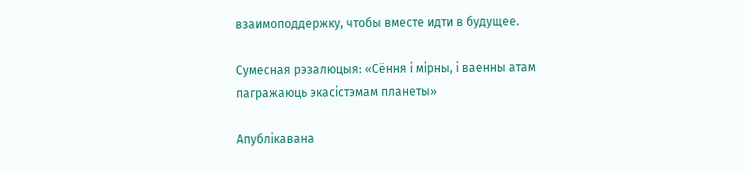взаимоподдержку, чтобы вместе идти в будущее.

Сумесная рэзалюцыя: «Сёння і мірны, і ваенны атам пагражаюць экасістэмам планеты»

Апублікавана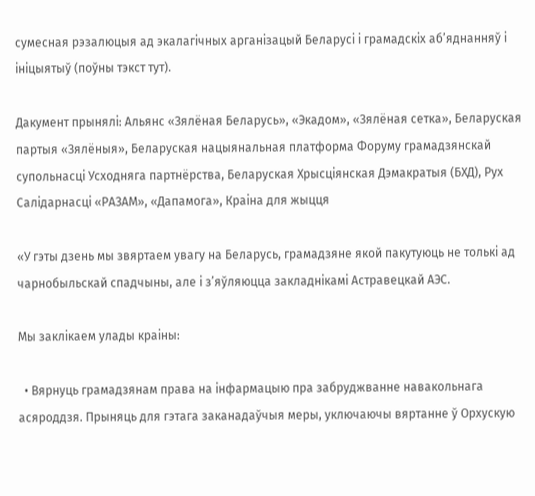сумесная рэзалюцыя ад экалагічных арганізацый Беларусі і грамадскіх аб’яднанняў і ініцыятыў (поўны тэкст тут).

Дакумент прынялі: Альянс «Зялёная Беларусь», «Экадом», «Зялёная сетка», Беларуская партыя «Зялёныя», Беларуская нацыянальная платформа Форуму грамадзянскай супольнасці Усходняга партнёрства, Беларуская Хрысціянская Дэмакратыя (БХД), Рух Салідарнасці «РАЗАМ», «Дапамога», Краіна для жыцця

«У гэты дзень мы звяртаем увагу на Беларусь, грамадзяне якой пакутуюць не толькі ад чарнобыльскай спадчыны, але і з’яўляюцца закладнікамі Астравецкай АЭС.

Мы заклікаем улады краіны:

  • Вярнуць грамадзянам права на інфармацыю пра забруджванне навакольнага асяроддзя. Прыняць для гэтага заканадаўчыя меры, уключаючы вяртанне ў Орхускую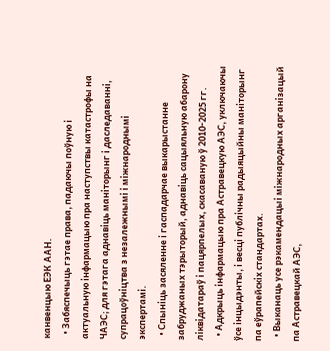канвенцыю ЕЭК ААН.
  • Забяспечыць гэтае права, падаючы поўную і актуальную інфармацыю пра наступствы катастрофы на ЧАЭС; для гэтага аднавіць маніторынг і даследаванні, супрацоўніцтва з незалежнымі і міжнароднымі экспертамі.
  • Спыніць засяленне і гаспадарчае выкарыстанне забруджаных тэрыторый, аднавіць сацыяльную абарону ліквідатараў і пацярпелых, скасаваную ў 2010-2025 гг.
  • Адкрыць інфармацыю пра Астравецкую АЭС, уключаючы ўсе інцыдэнты, і весці публічны радыяцыйны маніторынг па еўрапейскіх стандартах.
  • Выканаць усе рэкамендацыі міжнародных арганізацый па Астравецкай АЭС,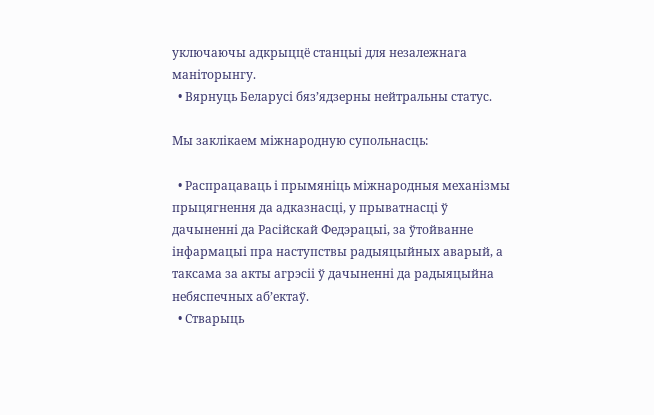уключаючы адкрыццё станцыі для незалежнага маніторынгу.
  • Вярнуць Беларусі бяз’ядзерны нейтральны статус.

Мы заклікаем міжнародную супольнасць:

  • Распрацаваць і прымяніць міжнародныя механізмы прыцягнення да адказнасці, у прыватнасці ў дачыненні да Расійскай Федэрацыі, за ўтойванне інфармацыі пра наступствы радыяцыйных аварый, а таксама за акты агрэсіі ў дачыненні да радыяцыйна небяспечных аб’ектаў.
  • Стварыць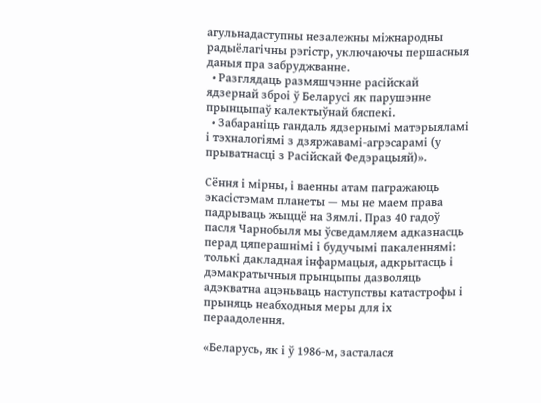агульнадаступны незалежны міжнародны радыёлагічны рэгістр, уключаючы першасныя даныя пра забруджванне.
  • Разглядаць размяшчэнне расійскай ядзернай зброі ў Беларусі як парушэнне прынцыпаў калектыўнай бяспекі.
  • Забараніць гандаль ядзернымі матэрыяламі і тэхналогіямі з дзяржавамі-агрэсарамі (у прыватнасці з Расійскай Федэрацыяй)».

Сёння і мірны, і ваенны атам пагражаюць экасістэмам планеты — мы не маем права падрываць жыццё на Зямлі. Праз 40 гадоў пасля Чарнобыля мы ўсведамляем адказнасць перад цяперашнімі і будучымі пакаленнямі: толькі дакладная інфармацыя, адкрытасць і дэмакратычныя прынцыпы дазволяць адэкватна ацэньваць наступствы катастрофы і прыняць неабходныя меры для іх пераадолення.

«Беларусь, як і ў 1986-м, засталася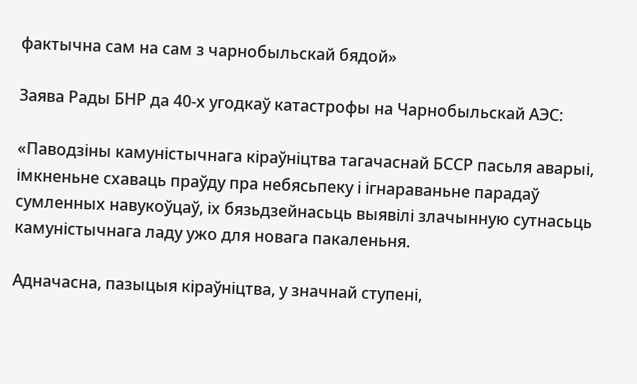фактычна сам на сам з чарнобыльскай бядой»

Заява Рады БНР да 40-х угодкаў катастрофы на Чарнобыльскай АЭС:

«Паводзіны камуністычнага кіраўніцтва тагачаснай БССР пасьля аварыі, імкненьне схаваць праўду пра небясьпеку і ігнараваньне парадаў сумленных навукоўцаў, іх бязьдзейнасьць выявілі злачынную сутнасьць камуністычнага ладу ужо для новага пакаленьня.

Адначасна, пазыцыя кіраўніцтва, у значнай ступені,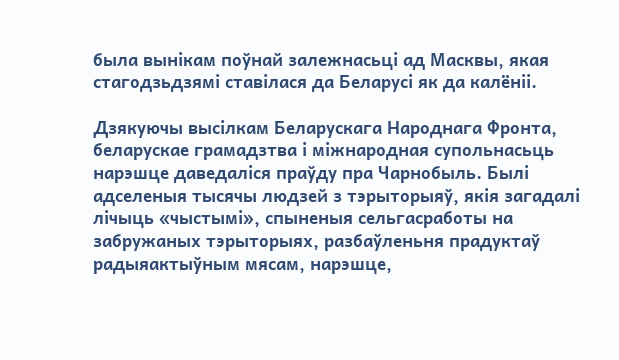была вынікам поўнай залежнасьці ад Масквы, якая стагодзьдзямі ставілася да Беларусі як да калёніі.

Дзякуючы высілкам Беларускага Народнага Фронта, беларускае грамадзтва і міжнародная супольнасьць нарэшце даведаліся праўду пра Чарнобыль. Былі адселеныя тысячы людзей з тэрыторыяў, якія загадалі лічыць «чыстымі», спыненыя сельгасработы на забружаных тэрыторыях, разбаўленьня прадуктаў радыяактыўным мясам, нарэшце,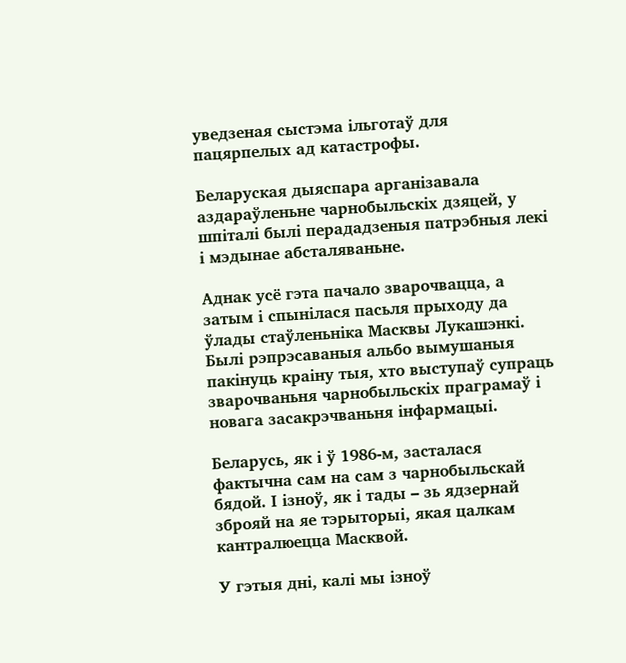уведзеная сыстэма ільготаў для пацярпелых ад катастрофы.

Беларуская дыяспара арганізавала аздараўленьне чарнобыльскіх дзяцей, у шпіталі былі перададзеныя патрэбныя лекі і мэдынае абсталяваньне.

Аднак усё гэта пачало зварочвацца, а затым і спынілася пасьля прыходу да ўлады стаўленьніка Масквы Лукашэнкі. Былі рэпрэсаваныя альбо вымушаныя пакінуць краіну тыя, хто выступаў супраць зварочваньня чарнобыльскіх праграмаў і новага засакрэчваньня інфармацыі.

Беларусь, як і ў 1986-м, засталася фактычна сам на сам з чарнобыльскай бядой. І ізноў, як і тады – зь ядзернай зброяй на яе тэрыторыі, якая цалкам кантралюецца Масквой.

У гэтыя дні, калі мы ізноў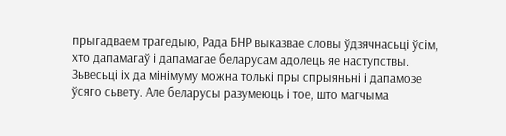прыгадваем трагедыю, Рада БНР выказвае словы ўдзячнасьці ўсім, хто дапамагаў і дапамагае беларусам адолець яе наступствы. Зьвесьці іх да мінімуму можна толькі пры спрыяньні і дапамозе ўсяго сьвету. Але беларусы разумеюць і тое, што магчыма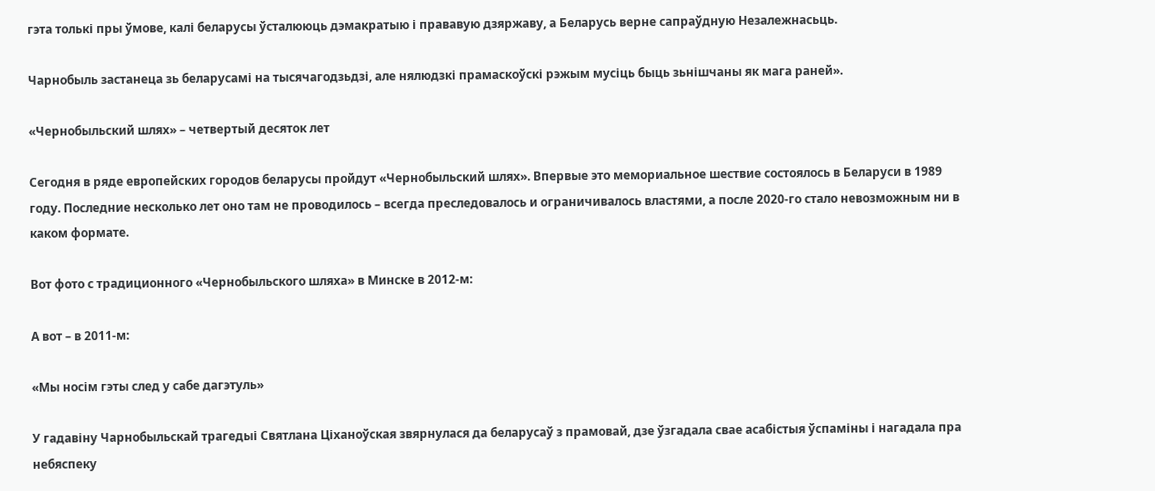гэта толькі пры ўмове, калі беларусы ўсталююць дэмакратыю і прававую дзяржаву, а Беларусь верне сапраўдную Незалежнасьць.

Чарнобыль застанеца зь беларусамі на тысячагодзьдзі, але нялюдзкі прамаскоўскі рэжым мусіць быць зьнішчаны як мага раней».

«Чернобыльский шлях» – четвертый десяток лет

Сегодня в ряде европейских городов беларусы пройдут «Чернобыльский шлях». Впервые это мемориальное шествие состоялось в Беларуси в 1989 году. Последние несколько лет оно там не проводилось – всегда преследовалось и ограничивалось властями, а после 2020-го стало невозможным ни в каком формате.

Вот фото с традиционного «Чернобыльского шляха» в Минске в 2012-м:

А вот – в 2011-м:

«Мы носім гэты след у сабе дагэтуль»

У гадавіну Чарнобыльскай трагедыі Святлана Ціханоўская звярнулася да беларусаў з прамовай, дзе ўзгадала свае асабістыя ўспаміны і нагадала пра небяспеку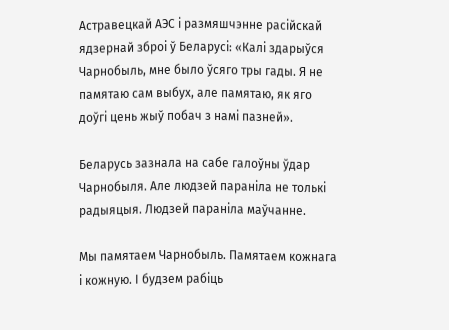Астравецкай АЭС і размяшчэнне расійскай ядзернай зброі ў Беларусі: «Калі здарыўся Чарнобыль, мне было ўсяго тры гады. Я не памятаю сам выбух, але памятаю, як яго доўгі цень жыў побач з намі пазней».

Беларусь зазнала на сабе галоўны ўдар Чарнобыля. Але людзей параніла не толькі радыяцыя. Людзей параніла маўчанне.

Мы памятаем Чарнобыль. Памятаем кожнага і кожную. І будзем рабіць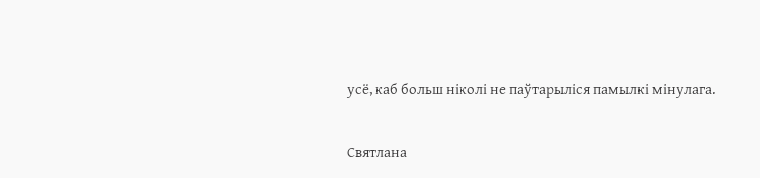усё, каб больш ніколі не паўтарыліся памылкі мінулага.

Святлана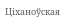Ціханоўская